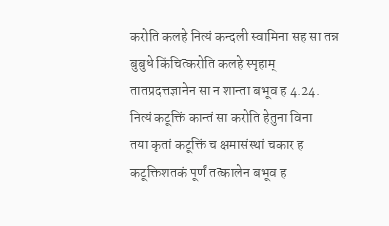करोति कलहे नित्यं कन्दली स्वामिना सह सा तन्न बुबुधे किंचित्करोति कलहे स्पृहाम्
तातप्रदत्तज्ञानेन सा न शान्ता बभूव ह 4.24.
नित्यं कटूक्तिं कान्तं सा करोति हेतुना विना
तया कृतां कटूक्तिं च क्षमासंस्थां चकार ह
कटूक्तिशतकं पूर्णं तत्कालेन बभूव ह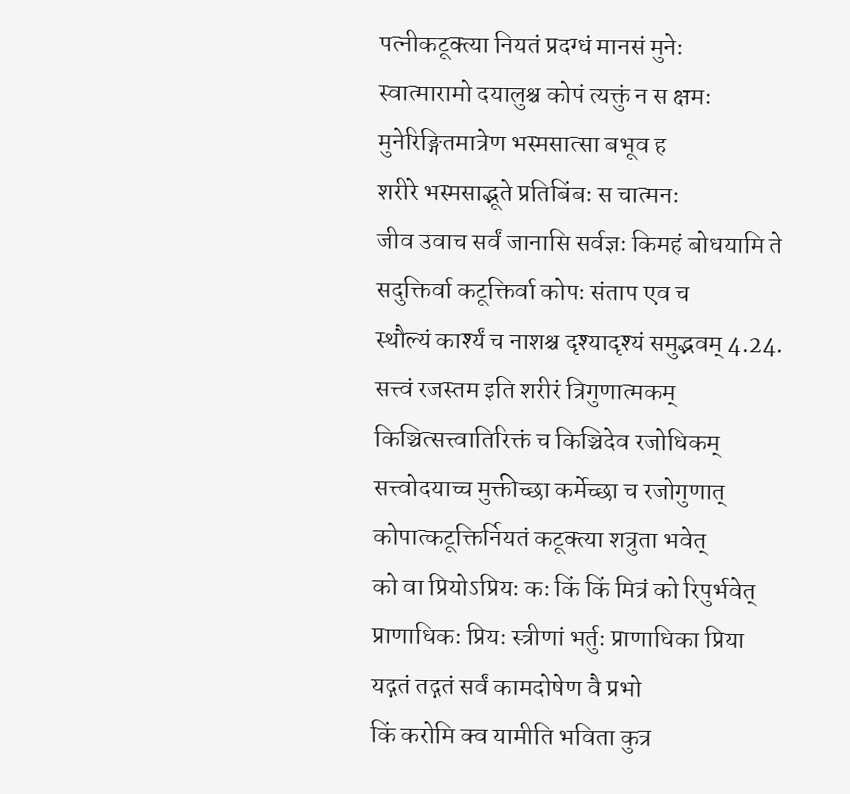पत्नीकटूक्त्या नियतं प्रदग्धं मानसं मुनेः
स्वात्मारामो दयालुश्च कोपं त्यक्तुं न स क्षमः
मुनेरिङ्गितमात्रेण भस्मसात्सा बभूव ह
शरीरे भस्मसाद्भूते प्रतिबिंबः स चात्मनः
जीव उवाच सर्वं जानासि सर्वज्ञः किमहं बोधयामि ते
सदुक्तिर्वा कटूक्तिर्वा कोपः संताप एव च
स्थौल्यं कार्श्यं च नाशश्च दृश्यादृश्यं समुद्भवम् 4.24.
सत्त्वं रजस्तम इति शरीरं त्रिगुणात्मकम्
किञ्चित्सत्त्वातिरिक्तं च किञ्चिदेव रजोधिकम्
सत्त्वोदयाच्च मुक्तीच्छा कर्मेच्छा च रजोगुणात्
कोपात्कटूक्तिर्नियतं कटूक्त्या शत्रुता भवेत्
को वा प्रियोऽप्रियः कः किं किं मित्रं को रिपुर्भवेत्
प्राणाधिकः प्रियः स्त्रीणां भर्तुः प्राणाधिका प्रिया
यद्गतं तद्गतं सर्वं कामदोषेण वै प्रभो
किं करोमि क्व यामीति भविता कुत्र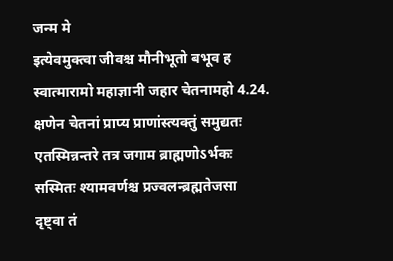जन्म मे
इत्येवमुक्त्वा जीवश्च मौनीभूतो बभूव ह
स्वात्मारामो महाज्ञानी जहार चेतनामहो 4.24.
क्षणेन चेतनां प्राप्य प्राणांस्त्यक्तुं समुद्यतः
एतस्मिन्नन्तरे तत्र जगाम ब्राह्मणोऽर्भकः
सस्मितः श्यामवर्णश्च प्रज्वलन्ब्रह्मतेजसा
दृष्ट्वा तं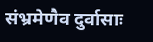संभ्रमेणैव दुर्वासाः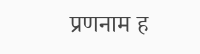प्रणनाम ह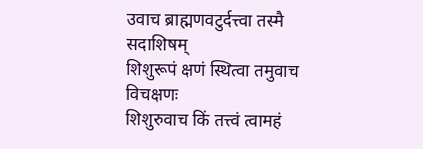उवाच ब्राह्मणवटुर्दत्त्वा तस्मै सदाशिषम्
शिशुरूपं क्षणं स्थित्वा तमुवाच विचक्षणः
शिशुरुवाच किं तत्त्वं त्वामहं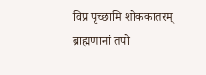विप्र पृच्छामि शोककातरम्
ब्राह्मणानां तपो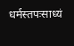धर्मस्तपःसाध्यं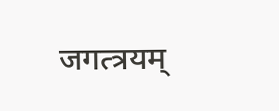जगत्त्रयम्